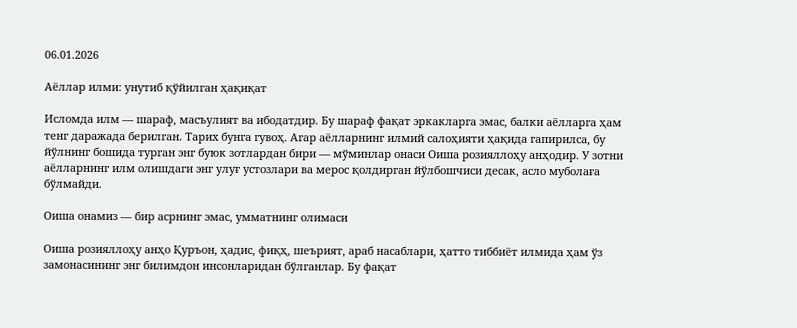06.01.2026

Аёллар илми: унутиб қўйилган ҳақиқат

Исломда илм — шараф, масъулият ва ибодатдир. Бу шараф фақат эркакларга эмас, балки аёлларга ҳам тенг даражада берилган. Тарих бунга гувоҳ. Агар аёлларнинг илмий салоҳияти ҳақида гапирилса, бу йўлнинг бошида турган энг буюк зотлардан бири — мўминлар онаси Оиша розияллоҳу анҳодир. У зотни аёлларнинг илм олишдаги энг улуғ устозлари ва мерос қолдирган йўлбошчиси десак, асло муболаға бўлмайди.

Оиша онамиз — бир асрнинг эмас, умматнинг олимаси

Оиша розияллоҳу анҳо Қуръон, ҳадис, фиқҳ, шеърият, араб насаблари, ҳатто тиббиёт илмида ҳам ўз замонасининг энг билимдон инсонларидан бўлганлар. Бу фақат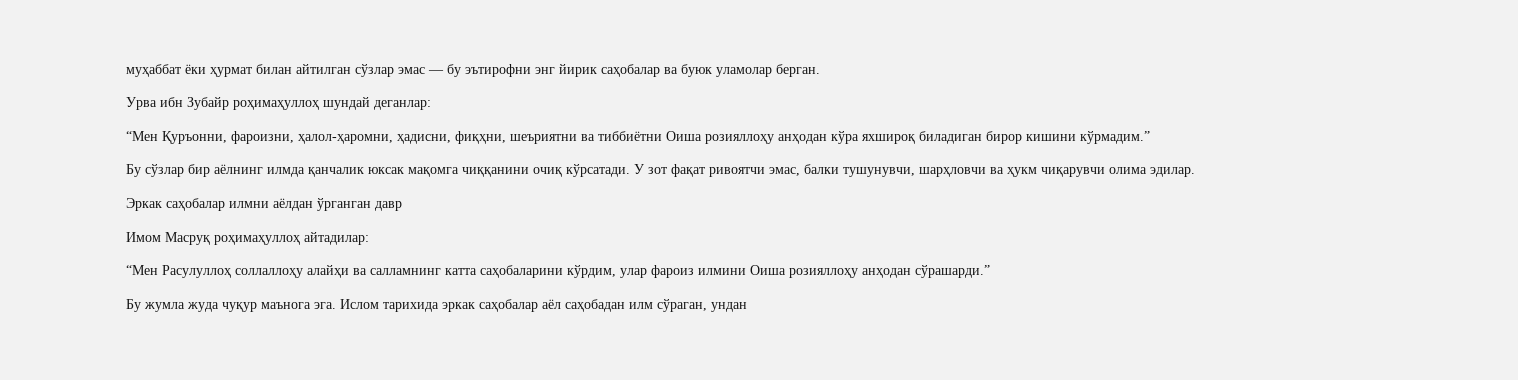муҳаббат ёки ҳурмат билан айтилган сўзлар эмас — бу эътирофни энг йирик саҳобалар ва буюк уламолар берган.

Урва ибн Зубайр роҳимаҳуллоҳ шундай деганлар:

“Мен Қуръонни, фароизни, ҳалол-ҳаромни, ҳадисни, фиқҳни, шеъриятни ва тиббиётни Оиша розияллоҳу анҳодан кўра яхшироқ биладиган бирор кишини кўрмадим.”

Бу сўзлар бир аёлнинг илмда қанчалик юксак мақомга чиққанини очиқ кўрсатади. У зот фақат ривоятчи эмас, балки тушунувчи, шарҳловчи ва ҳукм чиқарувчи олима эдилар.

Эркак саҳобалар илмни аёлдан ўрганган давр

Имом Масруқ роҳимаҳуллоҳ айтадилар:

“Мен Расулуллоҳ соллаллоҳу алайҳи ва салламнинг катта саҳобаларини кўрдим, улар фароиз илмини Оиша розияллоҳу анҳодан сўрашарди.”

Бу жумла жуда чуқур маънога эга. Ислом тарихида эркак саҳобалар аёл саҳобадан илм сўраган, ундан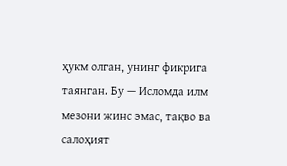ҳукм олган, унинг фикрига таянган. Бу — Исломда илм мезони жинс эмас, тақво ва салоҳият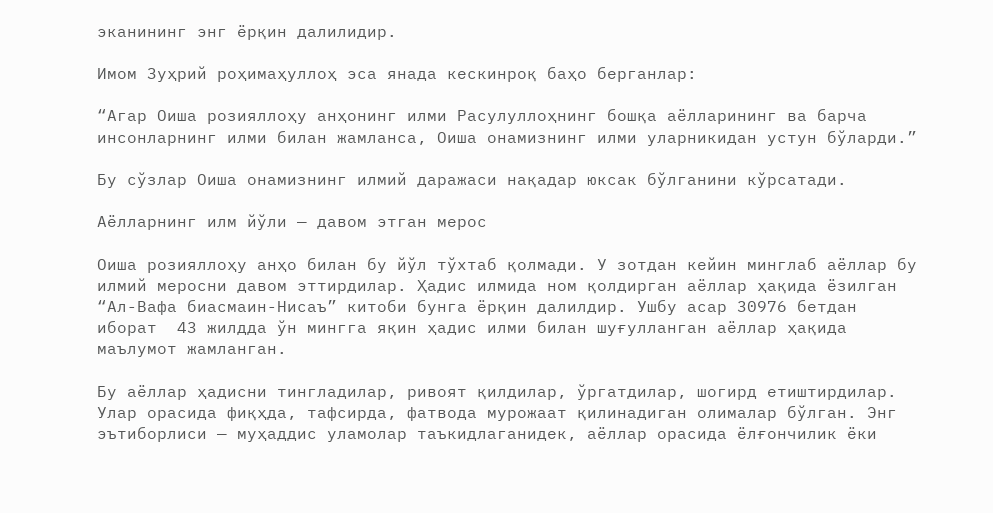эканининг энг ёрқин далилидир.

Имом Зуҳрий роҳимаҳуллоҳ эса янада кескинроқ баҳо берганлар:

“Агар Оиша розияллоҳу анҳонинг илми Расулуллоҳнинг бошқа аёлларининг ва барча инсонларнинг илми билан жамланса, Оиша онамизнинг илми уларникидан устун бўларди.”

Бу сўзлар Оиша онамизнинг илмий даражаси нақадар юксак бўлганини кўрсатади.

Аёлларнинг илм йўли — давом этган мерос

Оиша розияллоҳу анҳо билан бу йўл тўхтаб қолмади. У зотдан кейин минглаб аёллар бу илмий меросни давом эттирдилар. Ҳадис илмида ном қолдирган аёллар ҳақида ёзилган “Ал-Вафа биасмаин-Нисаъ” китоби бунга ёрқин далилдир. Ушбу асар 30976 бетдан иборат  43 жилдда ўн мингга яқин ҳадис илми билан шуғулланган аёллар ҳақида маълумот жамланган.

Бу аёллар ҳадисни тингладилар, ривоят қилдилар, ўргатдилар, шогирд етиштирдилар. Улар орасида фиқҳда, тафсирда, фатвода мурожаат қилинадиган олималар бўлган. Энг эътиборлиси — муҳаддис уламолар таъкидлаганидек, аёллар орасида ёлғончилик ёки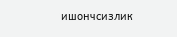ишончсизлик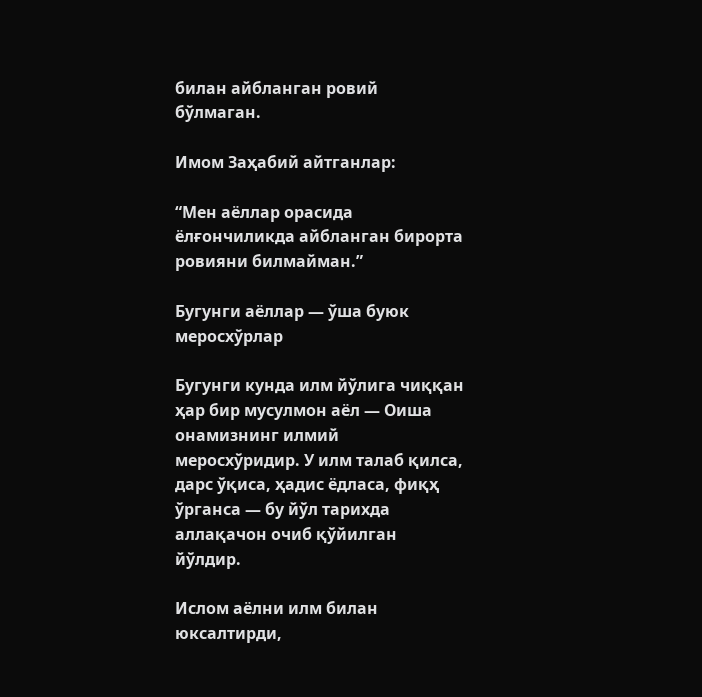билан айбланган ровий бўлмаган.

Имом Заҳабий айтганлар:

“Мен аёллар орасида ёлғончиликда айбланган бирорта ровияни билмайман.”

Бугунги аёллар — ўша буюк меросхўрлар

Бугунги кунда илм йўлига чиққан ҳар бир мусулмон аёл — Оиша онамизнинг илмий меросхўридир. У илм талаб қилса, дарс ўқиса, ҳадис ёдласа, фиқҳ ўрганса — бу йўл тарихда аллақачон очиб қўйилган йўлдир.

Ислом аёлни илм билан юксалтирди,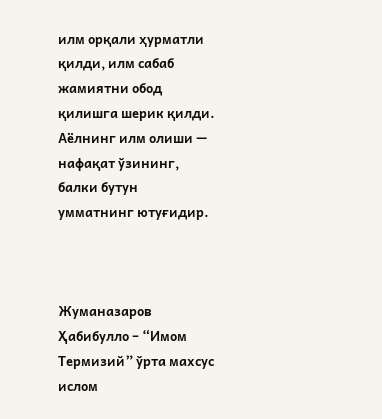илм орқали ҳурматли қилди, илм сабаб жамиятни обод қилишга шерик қилди. Аёлнинг илм олиши — нафақат ўзининг, балки бутун умматнинг ютуғидир.



Жуманазаров Ҳабибулло – “Имом Термизий” ўрта махсус ислом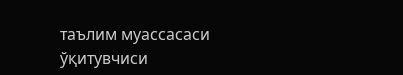таълим муассасаси ўқитувчиси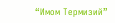“Имом Термизий”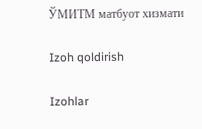ЎМИТМ матбуот хизмати

Izoh qoldirish

Izohlar